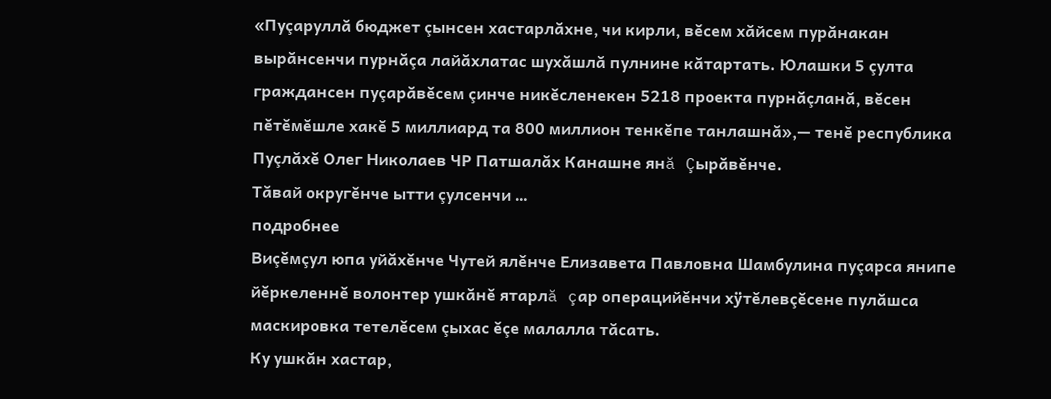«Пуçаруллă бюджет çынсен хастарлăхне, чи кирли, вĕсем хăйсем пурăнакан вырăнсенчи пурнăçа лайăхлатас шухăшлă пулнине кăтартать. Юлашки 5 çулта граждансен пуçарăвĕсем çинче никĕсленекен 5218 проекта пурнăçланă, вĕсен пĕтĕмĕшле хакĕ 5 миллиард та 800 миллион тенкĕпе танлашнă»,— тенĕ республика Пуçлăхĕ Олег Николаев ЧР Патшалăх Канашне янă Çырăвĕнче.
Тăвай округĕнче ытти çулсенчи …
подробнее
Виçĕмçул юпа уйăхĕнче Чутей ялĕнче Елизавета Павловна Шамбулина пуçарса янипе йĕркеленнĕ волонтер ушкăнĕ ятарлă çар операцийĕнчи хÿтĕлевçĕсене пулăшса маскировка тетелĕсем çыхас ĕçе малалла тăсать.
Ку ушкăн хастар,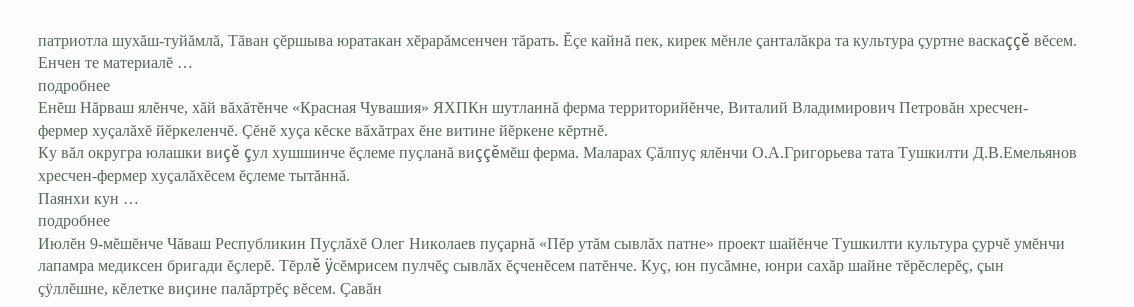патриотла шухăш-туйăмлă, Тăван çĕршыва юратакан хĕрарăмсенчен тăрать. Ĕçе кайнă пек, кирек мĕнле çанталăкра та культура çуртне васкаççĕ вĕсем. Енчен те материалĕ …
подробнее
Енĕш Нăрваш ялĕнче, хăй вăхăтĕнче «Красная Чувашия» ЯХПКн шутланнă ферма территорийĕнче, Виталий Владимирович Петровăн хресчен-фермер хуçалăхĕ йĕркеленчĕ. Çĕнĕ хуçа кĕске вăхăтрах ĕне витине йĕркене кĕртнĕ.
Ку вăл округра юлашки виçĕ çул хушшинче ĕçлеме пуçланă виççĕмĕш ферма. Маларах Çăлпуç ялĕнчи О.А.Григорьева тата Тушкилти Д.В.Емельянов хресчен-фермер хуçалăхĕсем ĕçлеме тытăннă.
Паянхи кун …
подробнее
Июлĕн 9-мĕшĕнче Чăваш Республикин Пуçлăхĕ Олег Николаев пуçарнă «Пĕр утăм сывлăх патне» проект шайĕнче Тушкилти культура çурчĕ умĕнчи лапамра медиксен бригади ĕçлерĕ. Тĕрлĕ ÿсĕмрисем пулчĕç сывлăх ĕçченĕсем патĕнче. Куç, юн пусăмне, юнри сахăр шайне тĕрĕслерĕç, çын çÿллĕшне, кĕлетке виçине палăртрĕç вĕсем. Çавăн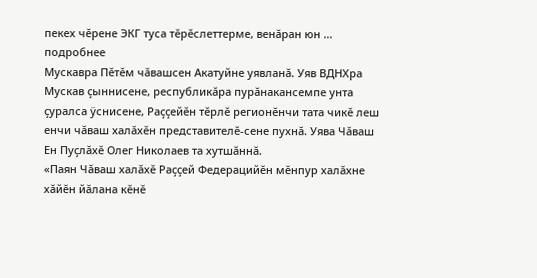пекех чĕрене ЭКГ туса тĕрĕслеттерме, венăран юн …
подробнее
Мускавра Пĕтĕм чăвашсен Акатуйне уявланă. Уяв ВДНХра Мускав çыннисене, республикăра пурăнакансемпе унта çуралса ÿснисене, Раççейĕн тĕрлĕ регионĕнчи тата чикĕ леш енчи чăваш халăхĕн представителĕ-сене пухнă. Уява Чăваш Ен Пуçлăхĕ Олег Николаев та хутшăннă.
«Паян Чăваш халăхĕ Раççей Федерацийĕн мĕнпур халăхне хăйĕн йăлана кĕнĕ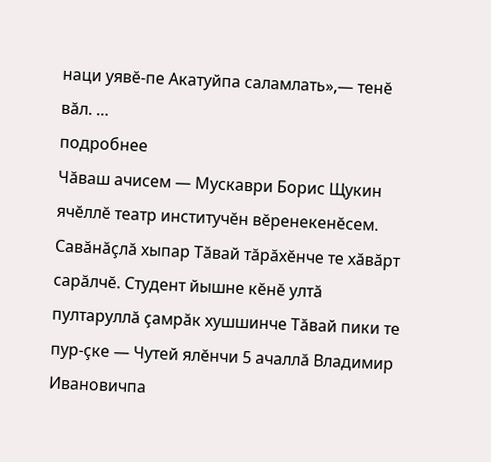наци уявĕ-пе Акатуйпа саламлать»,— тенĕ вăл. …
подробнее
Чăваш ачисем — Мускаври Борис Щукин ячĕллĕ театр институчĕн вĕренекенĕсем. Савăнăçлă хыпар Тăвай тăрăхĕнче те хăвăрт сарăлчĕ. Студент йышне кĕнĕ ултă пултаруллă çамрăк хушшинче Тăвай пики те пур-çке — Чутей ялĕнчи 5 ачаллă Владимир Ивановичпа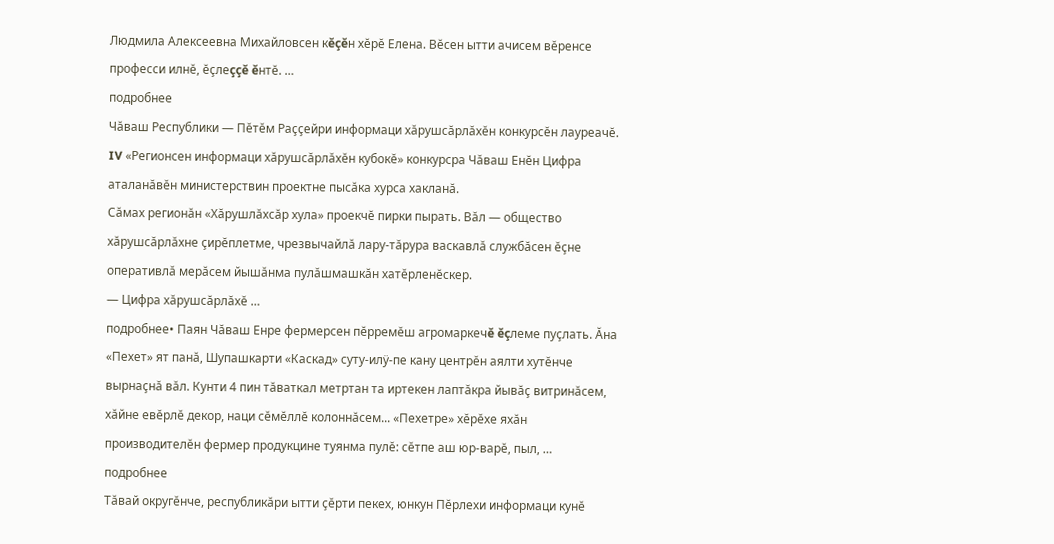Людмила Алексеевна Михайловсен кĕçĕн хĕрĕ Елена. Вĕсен ытти ачисем вĕренсе професси илнĕ, ĕçлеççĕ ĕнтĕ. …
подробнее
Чăваш Республики — Пĕтĕм Раççейри информаци хăрушсăрлăхĕн конкурсĕн лауреачĕ.
IV «Регионсен информаци хăрушсăрлăхĕн кубокĕ» конкурсра Чăваш Енĕн Цифра аталанăвĕн министерствин проектне пысăка хурса хакланă.
Сăмах регионăн «Хăрушлăхсăр хула» проекчĕ пирки пырать. Вăл — общество хăрушсăрлăхне çирĕплетме, чрезвычайлă лару-тăрура васкавлă службăсен ĕçне оперативлă мерăсем йышăнма пулăшмашкăн хатĕрленĕскер.
— Цифра хăрушсăрлăхĕ …
подробнее• Паян Чăваш Енре фермерсен пĕрремĕш агромаркечĕ ĕçлеме пуçлать. Ăна «Пехет» ят панă, Шупашкарти «Каскад» суту-илÿ-пе кану центрĕн аялти хутĕнче вырнаçнă вăл. Кунти 4 пин тăваткал метртан та иртекен лаптăкра йывăç витринăсем, хăйне евĕрлĕ декор, наци сĕмĕллĕ колоннăсем... «Пехетре» хĕрĕхе яхăн производителĕн фермер продукцине туянма пулĕ: сĕтпе аш юр-варĕ, пыл, …
подробнее
Тăвай округĕнче, республикăри ытти çĕрти пекех, юнкун Пĕрлехи информаци кунĕ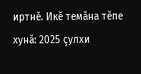иртнĕ. Икĕ темăна тĕпе хунă: 2025 çулхи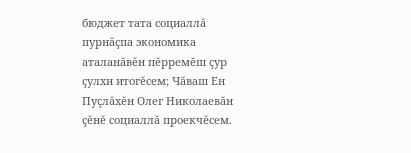бюджет тата социаллă пурнăçпа экономика аталанăвĕн пĕрремĕш çур çулхи итогĕсем; Чăваш Ен Пуçлăхĕн Олег Николаевăн çĕнĕ социаллă проекчĕсем.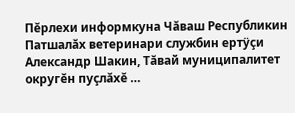Пĕрлехи информкуна Чăваш Республикин Патшалăх ветеринари службин ертÿçи Александр Шакин, Тăвай муниципалитет округĕн пуçлăхĕ …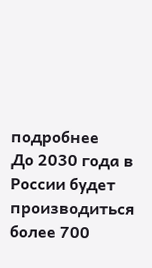подробнее
До 2030 года в России будет производиться более 700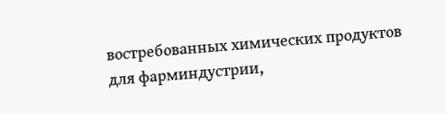востребованных химических продуктов для фарминдустрии,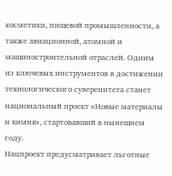косметики, пищевой промышленности, а также авиационной, атомной и машиностроительной отраслей. Одним из ключевых инструментов в достижении технологического суверенитета станет национальный проект «Новые материалы и химия», стартовавший в нынешнем году.
Нацпроект предусматривает льготные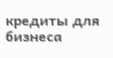кредиты для бизнеса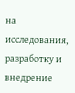на исследования, разработку и внедрение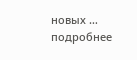новых …
подробнее